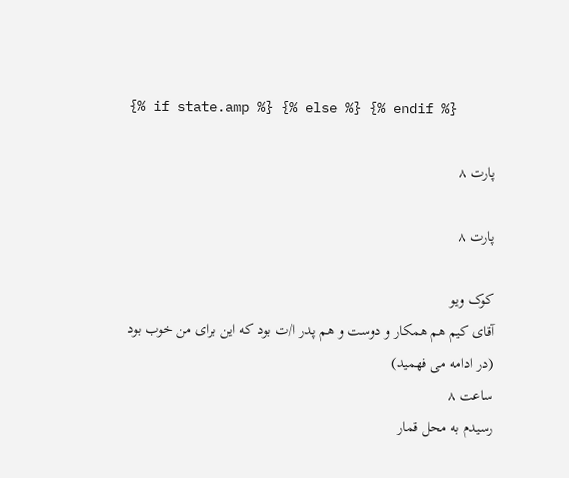{% if state.amp %} {% else %} {% endif %}

پارت ۸

پارت ۸

کوک ویو
آقای کیم هم همکار و دوست و هم پدر ا/ت بود که این برای من خوب بود
(در ادامه می فهمید)
ساعت ۸
رسیدم به محل قمار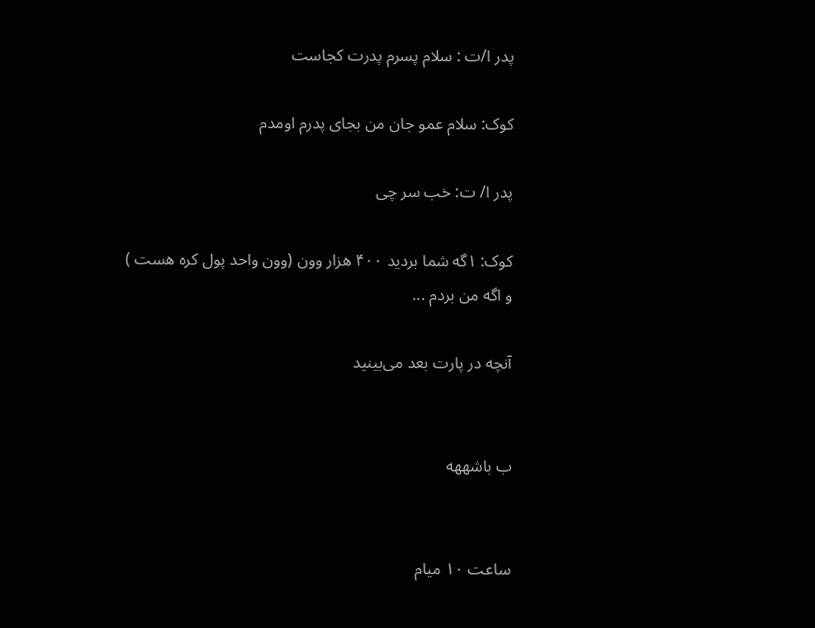پدر ا/ت : سلام پسرم پدرت کجاست

کوک: سلام عمو جان من بجای پدرم اومدم

پدر ا/ ت: خب سر چی

کوک: ۱گه شما بردید ۴۰۰ هزار وون (وون واحد پول کره هست )
و اگه من بردم ...

آنچه در پارت بعد می‌بینید


ب باشههه


ساعت ۱۰ میام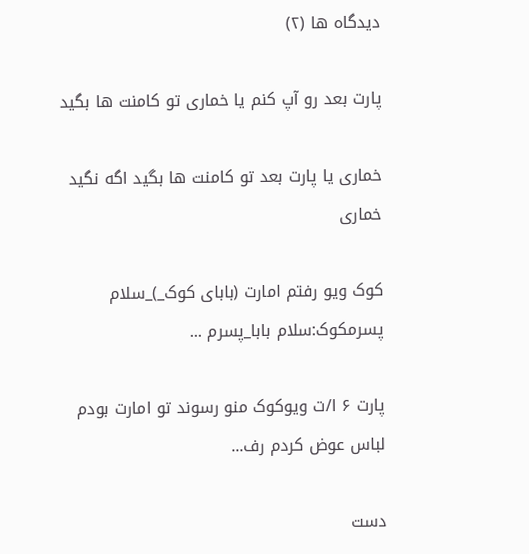دیدگاه ها (۲)

پارت بعد رو آپ کنم یا خماری تو کامنت ها بگید

خماری یا پارت بعد تو کامنت ها بگید اگه نگید خماری

کوک ویو رفتم امارت (بابای کوک_)_سلام پسرمکوک:سلام بابا_پسرم ...

پارت ۶ ا/ت ویوکوک منو رسوند تو امارت بودم لباس عوض کردم رف...

دست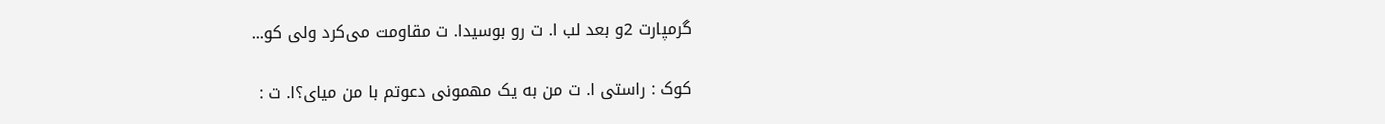گرمپارت 2و بعد لب ا. ت رو بوسیدا. ت مقاومت می‌کرد ولی کو...

کوک : راستی ا. ت من به یک مهمونی دعوتم با من میای؟ا. ت :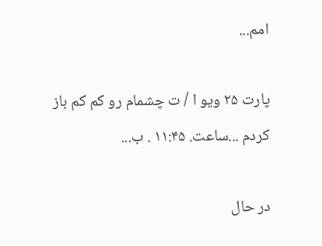امم...

پارت ۲۵ ویو ا / ت چشمام رو کم کم باز کردم ...ساعت. ۱۱:۴۵ . ب...

در حال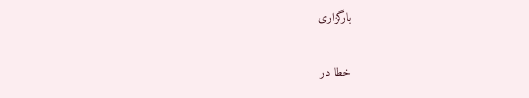بارگزاری

خطا در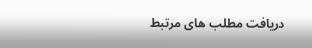دریافت مطلب های مرتبط